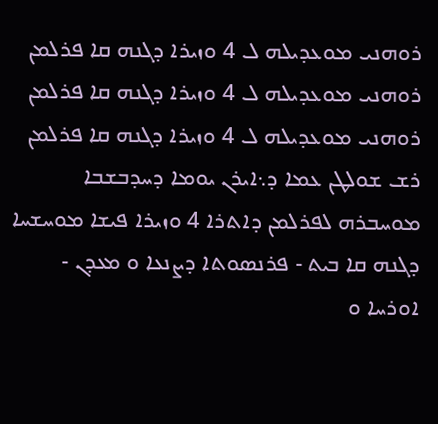ܪܘܗܢܝ ܡܘܥܕܝܠܗ ܠ 4 ܘܙܝܪܐ ܕܓܢܗ ܩܐ ܦܪܠܡܢ
ܪܘܗܢܝ ܡܘܥܕܝܠܗ ܠ 4 ܘܙܝܪܐ ܕܓܢܗ ܩܐ ܦܪܠܡܢ
ܪܘܗܢܝ ܡܘܥܕܝܠܗ ܠ 4 ܘܙܝܪܐ ܕܓܢܗ ܩܐ ܦܪܠܡܢ
ܪܫ ܫܘܠܛܢ ܥܡܐ ܕ܆ܐܝܪܢ ܝܘܡܐ ܕܚܕܒܫܒܐ ܡܘܚܒܪܗ ܠܦܪܠܡܢ ܕܐܬܪܐ 4 ܘܙܝܪܐ ܦܝܫܐ ܡܘܚܫܚܐ ܕܓܢܗ ܩܐ ܒܝܬ - ܦܪܢܣܘܬܐ ܕܨܢܥܐ ܘ ܡܥܕܢ - ܐܘܪܚܐ ܘ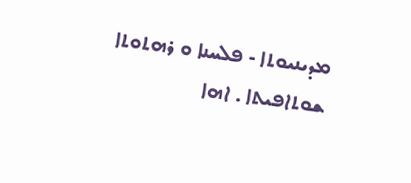ܡܕܝܢܝܘܬܐ - ܦܠܚܢܐ ܘ ܪܗܬܘܬܐ ܫܘܬܐܦܝܬܐ . ܐܗܐ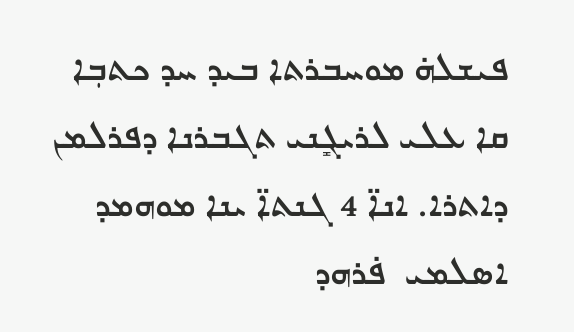ܦܝܫܠܗ̇ ܡܘܚܒܪܬܐ ܒܝܕ ܚܕ ܟܬܒܼܐ ܩܐ ܥܠܝ ܠܪܝܓܻܢܝ ܬܓܒܪܢܐ ܕܦܪܠܡܢ ܕܐܬܪܐ. ܐܢܐ̈ 4 ܓܢܬܐ̈ ܝܢܐ ܡܘܗܡܕ ܐܣܠܡܝ  ܦ̇ܪܗܕ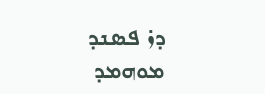ܕܙ̇ ܦܣܢܕ  ܡܘܗܡܕ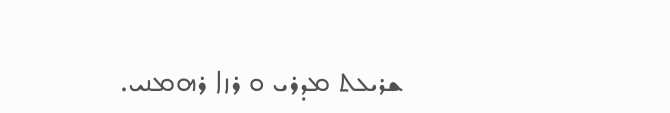ܫܪܝܥܬ ܡܕܪܝ ܘ ܪܙܐ ܪܗܡܢܝ.